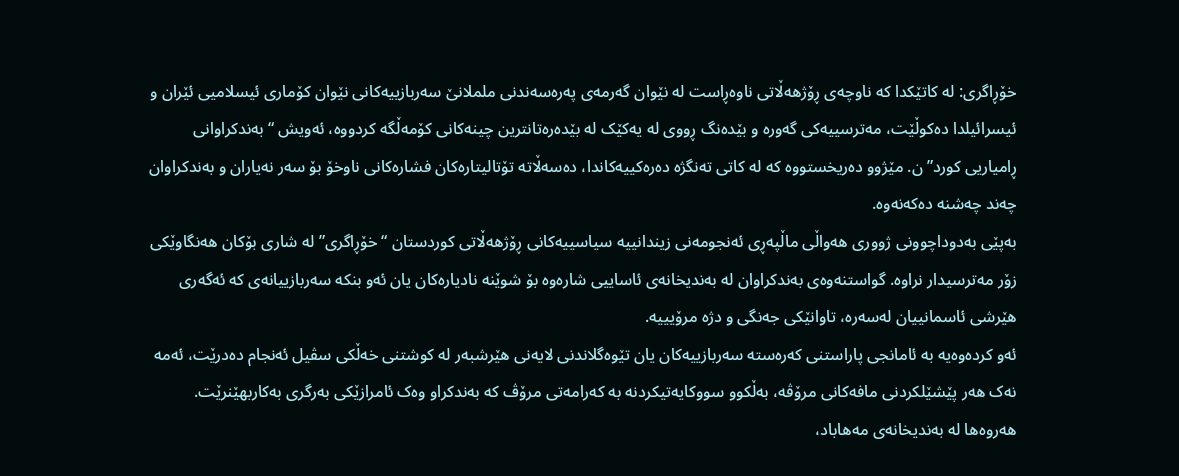خۆڕاگری: لە کاتێکدا کە ناوچەی ڕۆژهەڵاتی ناوەڕاست لە نێوان گەرمەی پەرەسەندنی ململانێ سەربازییەکانی نێوان کۆماری ئیسلامیی ئێران و ئیسرائیلدا دەکوڵێت، مەترسییەکی گەورە و بێدەنگ ڕووی لە یەکێک لە بێدەرەتانترین چینەکانی کۆمەڵگە کردووە، ئەویش “بەندکراوانی ڕامیاریی کورد”ن. مێژوو دەریخستووە کە لە کاتی تەنگژە دەرەکییەکاندا، دەسەڵاتە تۆتالیتارەکان فشارەکانی ناوخۆ بۆ سەر نەیاران و بەندکراوان چەند چەشنە دەکەنەوە.
بەپێی بەدوداچوونی ژووری هەواڵی ماڵپەڕی ئەنجومەنی زیندانییە سیاسییەکانی ڕۆژهەڵاتی کوردستان “خۆڕاگری” لە شاری بۆکان هەنگاوێکی زۆر مەترسیدار نراوە. گواستنەوەی بەندکراوان لە بەندیخانەی ئاساییی شارەوە بۆ شوێنە نادیارەکان یان ئەو بنکە سەربازییانەی کە ئەگەری هێرشی ئاسمانییان لەسەرە، تاوانێکی جەنگی و دژە مرۆیییە.
ئەو کردەوەیە بە ئامانجی پاراستنی کەرەستە سەربازییەکان یان تێوەگلاندنی لایەنی هێرشبەر لە کوشتنی خەڵکی سڤیل ئەنجام دەدرێت، ئەمە نەک هەر پێشێلکردنی مافەکانی مرۆڤە، بەڵکوو سووکایەتیکردنە بە کەرامەتی مرۆڤ کە بەندکراو وەک ئامرازێکی بەرگری بەکاربهێنرێت.
هەروەها لە بەندیخانەی مەهاباد،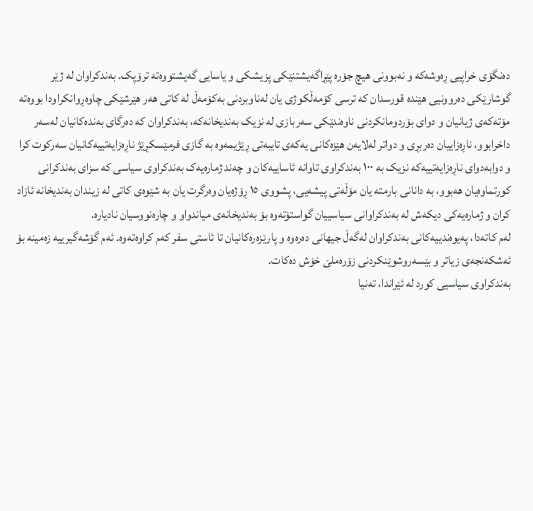دەنگۆی خراپیی ڕەوشەکە و نەبوونی هیچ جۆرە پێڕاگەیشتنێکی پزیشکی و یاسایی گەیشتووەتە ترۆپک. بەندکراوان لە ژێر گوشارێکی دەروونیی هێندە قورسدان کە ترسی کۆمەڵکوژی یان لەناوبردنی بەکۆمەڵ لە کاتی هەر هێرشێکی چاوەڕوانکراودا بووەتە مۆتەکەی ژیانیان و دوای بۆردومانکردنی ناوەندێکی سەربازی لە نزیک بەندیخانەکە، بەندکراوان کە دەرگای بەندەکانیان لەسەر داخرابوو، ناڕەزاییان دەربڕی و دواتر لەلایەن هێزەکانی یەکەی تایبەتی ڕێژیمەوە بە گازی فرمێسکڕێژ ناڕەزایەتییەکانیان سەرکوت کرا و دوابەدوای ناڕەزایەتییەکە نزیک بە ١٠٠ بەندکراوی تاوانە ئاساییەکان و چەند ژمارەیەک بەندکراوی سیاسی کە سزای بەندکرانی کورتماوەیان هەبوو، بە دانانی بارمتە یان مۆڵەتی پیشەیی، پشووی ١٥ ڕۆژەیان وەرگرت یان بە شێوەی کاتی لە زیندان بەندیخانە ئازاد کران و ژمارەیەکی دیکەش لە بەندکراوانی سیاسییان گواستۆتەوە بۆ بەندیخانەی میاندواو و چارەنووسیان نادیارە.
لەم کاتەدا، پەیوەندییەکانی بەندکراوان لەگەڵ جیهانی دەرەوە و پارێزەرەکانیان تا ئاستی سفر کەم کراوەتەوە. ئەم گۆشەگیرییە زەمینە بۆ ئەشکەنجەی زیاتر و بێسەروشوێنکردنی زۆرەملێ خۆش دەکات.
بەندکراوی سیاسیی کورد لە ئێراندا، تەنیا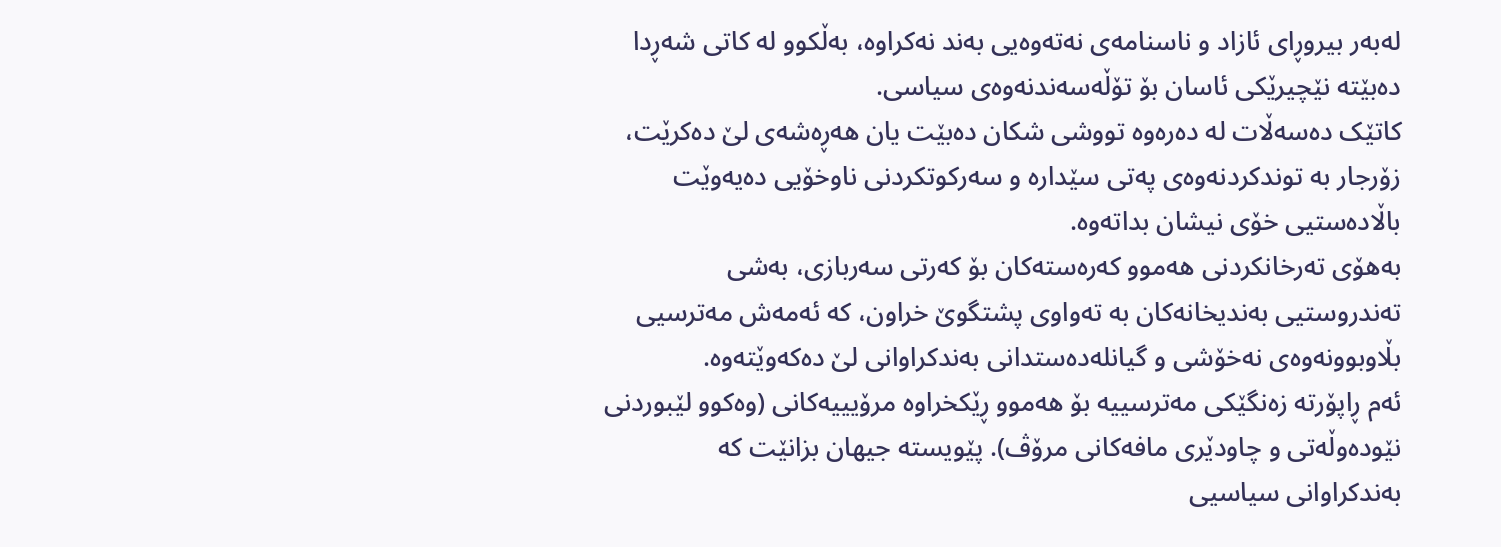لەبەر بیروڕای ئازاد و ناسنامەی نەتەوەیی بەند نەکراوە، بەڵکوو لە کاتی شەڕدا دەبێتە نێچیرێکی ئاسان بۆ تۆڵەسەندنەوەی سیاسی.
کاتێک دەسەڵات لە دەرەوە تووشی شکان دەبێت یان هەڕەشەی لێ دەکرێت، زۆرجار بە توندکردنەوەی پەتی سێدارە و سەرکوتکردنی ناوخۆیی دەیەوێت باڵادەستیی خۆی نیشان بداتەوە.
بەهۆی تەرخانکردنی هەموو کەرەستەکان بۆ کەرتی سەربازی، بەشی تەندروستیی بەندیخانەکان بە تەواوی پشتگوێ خراون، کە ئەمەش مەترسیی بڵاوبوونەوەی نەخۆشی و گیانلەدەستدانی بەندکراوانی لێ دەکەوێتەوە.
ئەم ڕاپۆرتە زەنگێکی مەترسییە بۆ هەموو ڕێکخراوە مرۆیییەکانی (وەکوو لێبوردنی نێودەوڵەتی و چاودێری مافەکانی مرۆڤ). پێویستە جیهان بزانێت کە بەندکراوانی سیاسیی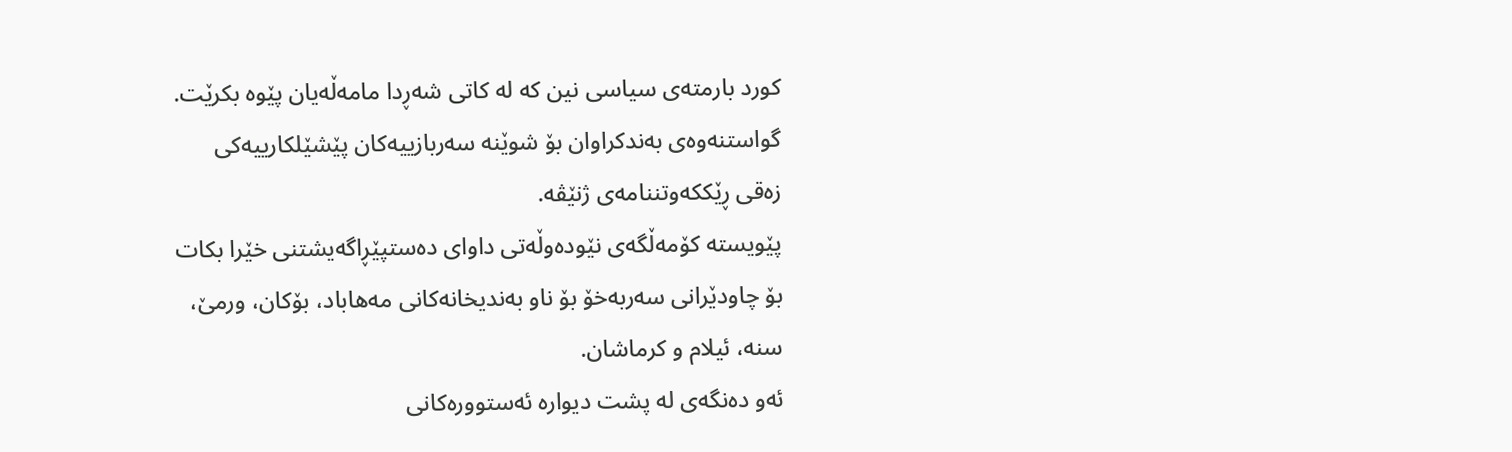کورد بارمتەی سیاسی نین کە لە کاتی شەڕدا مامەڵەیان پێوە بکرێت.
گواستنەوەی بەندکراوان بۆ شوێنە سەربازییەکان پێشێلکارییەکی زەقی ڕێککەوتننامەی ژنێڤە.
پێویستە کۆمەڵگەی نێودەوڵەتی داوای دەستپێڕاگەیشتنی خێرا بکات بۆ چاودێرانی سەربەخۆ بۆ ناو بەندیخانەکانی مەهاباد، بۆکان، ورمێ، سنە، ئیلام و کرماشان.
ئەو دەنگەی لە پشت دیوارە ئەستوورەکانی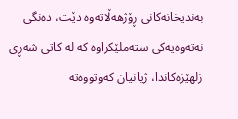بەندیخانەکانی ڕۆژهەڵاتەوە دێت، دەنگی نەتەوەیەکی ستەملێکراوە کە لە کاتی شەڕی زلهێزەکاندا، ژیانیان کەوتووەتە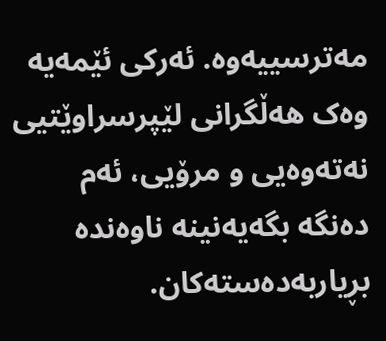مەترسییەوە. ئەرکی ئێمەیە وەک هەڵگرانی لێپرسراوێتیی نەتەوەیی و مرۆیی، ئەم دەنگە بگەیەنینە ناوەندە بڕیاربەدەستەکان.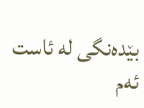بێدەنگی لە ئاست ئەم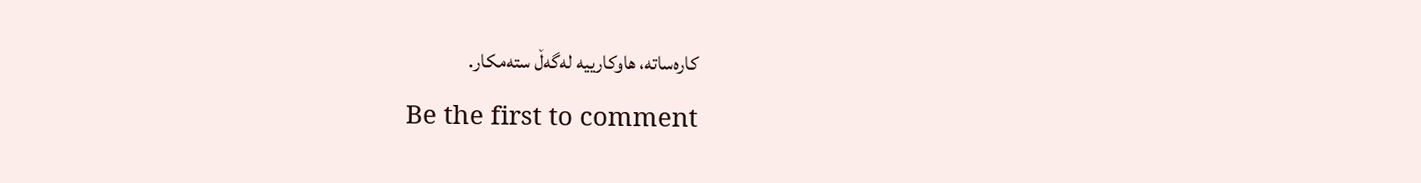کارەساتە، هاوکارییە لەگەڵ ستەمکار.

Be the first to comment